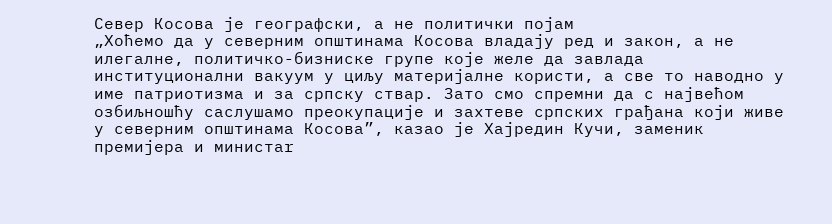Север Косова је географски, а не политички појам
„Хоћемо да у северним општинама Косова владају ред и закон, а не илегалне, политичко-бизниске групе које желе да завлада институционални вакуум у циљу материјалне користи, а све то наводно у име патриотизма и за српску ствар. Зато смо спремни да с највећом озбиљношћу саслушамо преокупације и захтеве српских грађана који живе у северним општинама Косова”, казао је Хајредин Кучи, заменик премијера и министаr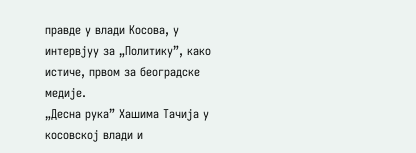правде у влади Косова, у интервјуу за „Политику”, како истиче, првом за београдске медије.
„Десна рука” Хашима Тачија у косовској влади и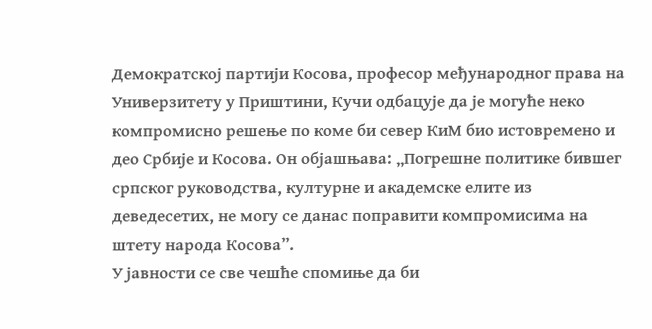Демократској партији Косова, професор међународног права на Универзитету у Приштини, Кучи одбацује да је могуће неко компромисно решење по коме би север КиМ био истовремено и део Србије и Косова. Он објашњава: „Погрешне политике бившег српског руководства, културне и академске елите из деведесетих, не могу се данас поправити компромисима на штету народа Косова”.
У јавности се све чешће спомиње да би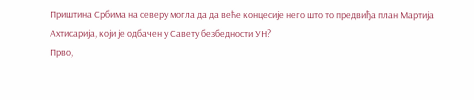Приштина Србима на северу могла да да веће концесије него што то предвиђа план Мартија Ахтисарија, који је одбачен у Савету безбедности УН?
Прво,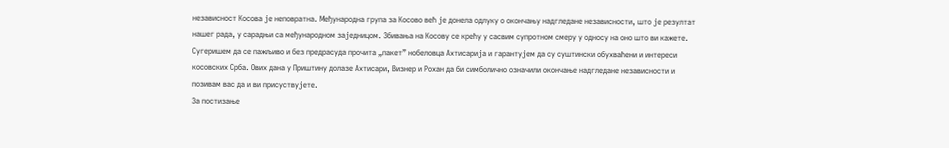независност Косова је неповратна. Међународна група за Косово већ је донела одлуку о окончању надгледане независности, што је резултат нашег рада, у сарадњи са међународном заједницом. Збивања на Косову се крећу у сасвим супротном смеру у односу на оно што ви кажете. Сугеришем да се пажљиво и без предрасуда прочита „пакет” нобеловца Ахтисарија и гарантујем да су суштински обухваћени и интереси косовских Срба. Ових дана у Приштину долазе Ахтисари, Визнер и Рохан да би симболично означили окончање надгледане независности и позивам вас да и ви присуствујете.
За постизање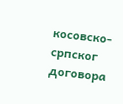косовско-српског договора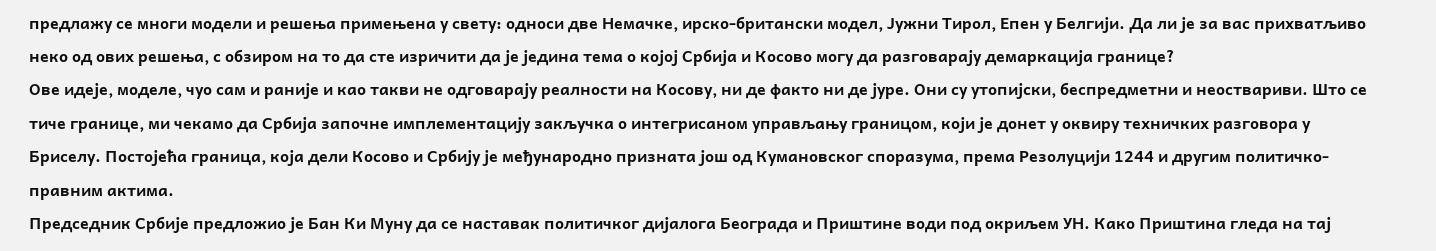предлажу се многи модели и решења примењена у свету: односи две Немачке, ирско-британски модел, Јужни Тирол, Епен у Белгији. Да ли је за вас прихватљиво неко од ових решења, с обзиром на то да сте изричити да је једина тема о којој Србија и Косово могу да разговарају демаркација границе?
Ове идеје, моделе, чуо сам и раније и као такви не одговарају реалности на Косову, ни де факто ни де јуре. Они су утопијски, беспредметни и неоствариви. Што се тиче границе, ми чекамо да Србија започне имплементацију закључка о интегрисаном управљању границом, који је донет у оквиру техничких разговора у Бриселу. Постојећа граница, која дели Косово и Србију је међународно призната још од Кумановског споразума, према Резолуцији 1244 и другим политичко-правним актима.
Председник Србије предложио је Бан Ки Муну да се наставак политичког дијалога Београда и Приштине води под окриљем УН. Како Приштина гледа на тај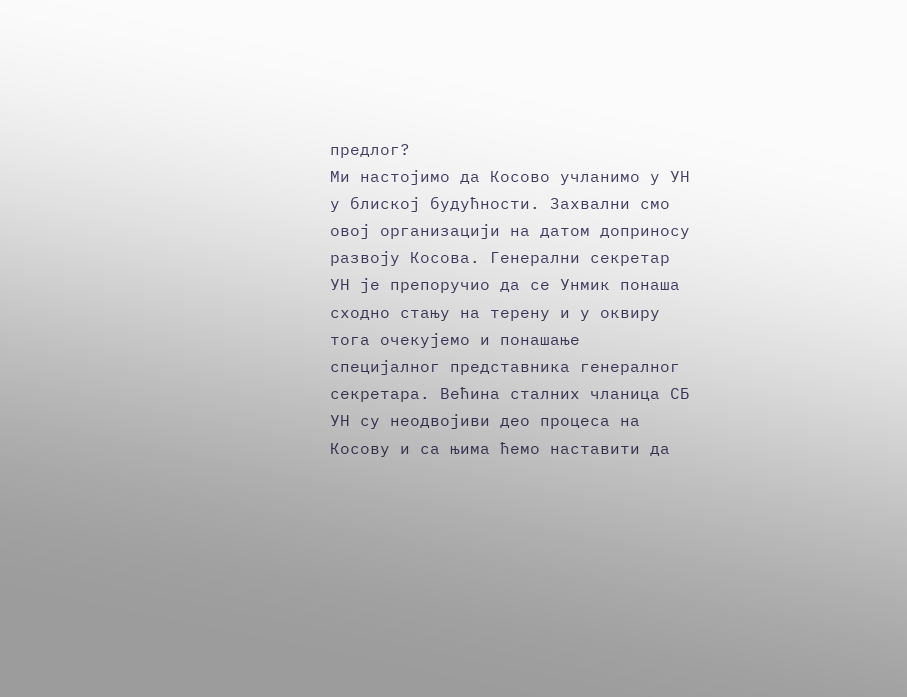предлог?
Ми настојимо да Косово учланимо у УН у блиској будућности. Захвални смо овој организацији на датом доприносу развоју Косова. Генерални секретар УН је препоручио да се Унмик понаша сходно стању на терену и у оквиру тога очекујемо и понашање специјалног представника генералног секретара. Већина сталних чланица СБ УН су неодвојиви део процеса на Косову и са њима ћемо наставити да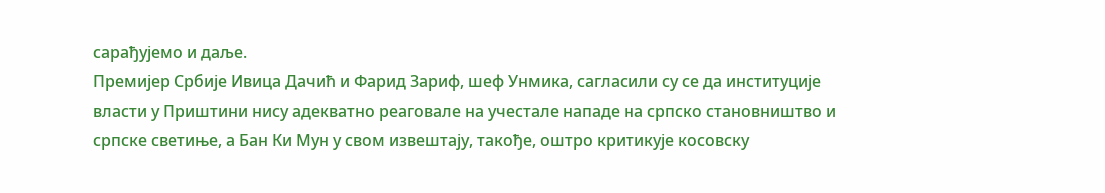сарађујемо и даље.
Премијер Србије Ивица Дачић и Фарид Зариф, шеф Унмика, сагласили су се да институције власти у Приштини нису адекватно реаговале на учестале нападе на српско становништво и српске светиње, а Бан Ки Мун у свом извештају, такође, оштро критикује косовску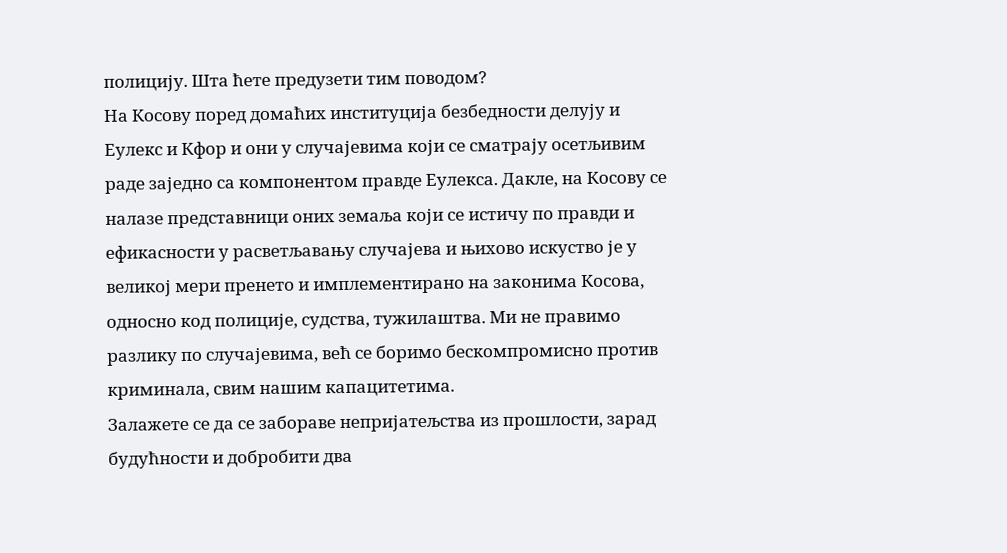полицију. Шта ћете предузети тим поводом?
На Косову поред домаћих институција безбедности делују и Еулекс и Кфор и они у случајевима који се сматрају осетљивим раде заједно са компонентом правде Еулекса. Дакле, на Косову се налазе представници оних земаља који се истичу по правди и ефикасности у расветљавању случајева и њихово искуство је у великој мери пренето и имплементирано на законима Косова, односно код полиције, судства, тужилаштва. Ми не правимо разлику по случајевима, већ се боримо бескомпромисно против криминала, свим нашим капацитетима.
Залажете се да се забораве непријатељства из прошлости, зарад будућности и добробити два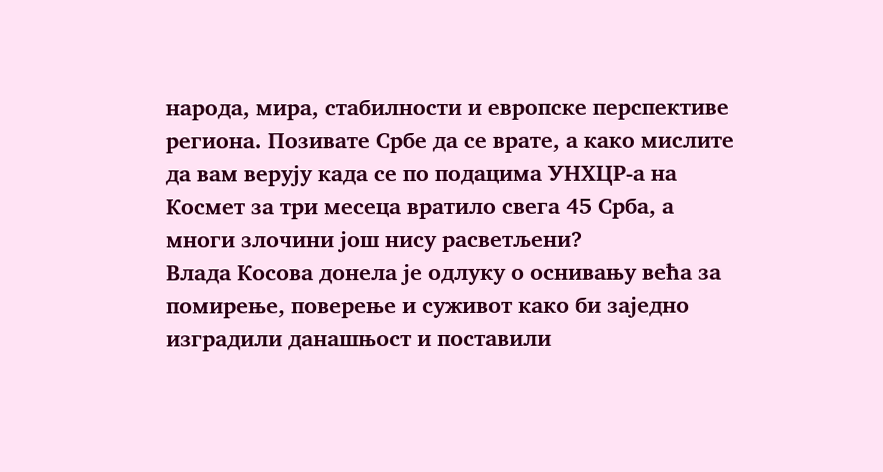народа, мира, стабилности и европске перспективе региона. Позивате Србе да се врате, а како мислите да вам верују када се по подацима УНХЦР-а на Космет за три месеца вратило свега 45 Срба, а многи злочини још нису расветљени?
Влада Косова донела је одлуку о оснивању већа за помирење, поверење и суживот како би заједно изградили данашњост и поставили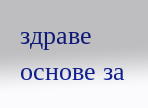здраве основе за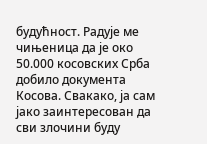будућност. Радује ме чињеница да је око 50.000 косовских Срба добило документа Косова. Свакако, ја сам јако заинтересован да сви злочини буду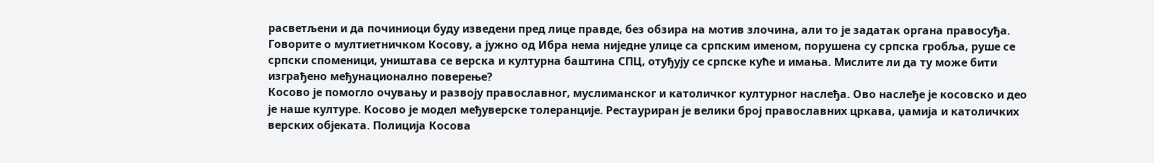расветљени и да починиоци буду изведени пред лице правде, без обзира на мотив злочина, али то је задатак органа правосуђа.
Говорите о мултиетничком Косову, а јужно од Ибра нема ниједне улице са српским именом, порушена су српска гробља, руше се српски споменици, уништава се верска и културна баштина СПЦ, отуђују се српске куће и имања. Мислите ли да ту може бити изграђено међунационално поверење?
Косово је помогло очувању и развоју православног, муслиманског и католичког културног наслеђа. Ово наслеђе је косовско и део је наше културе. Косово је модел међуверске толеранције. Рестауриран је велики број православних цркава, џамија и католичких верских објеката. Полиција Косова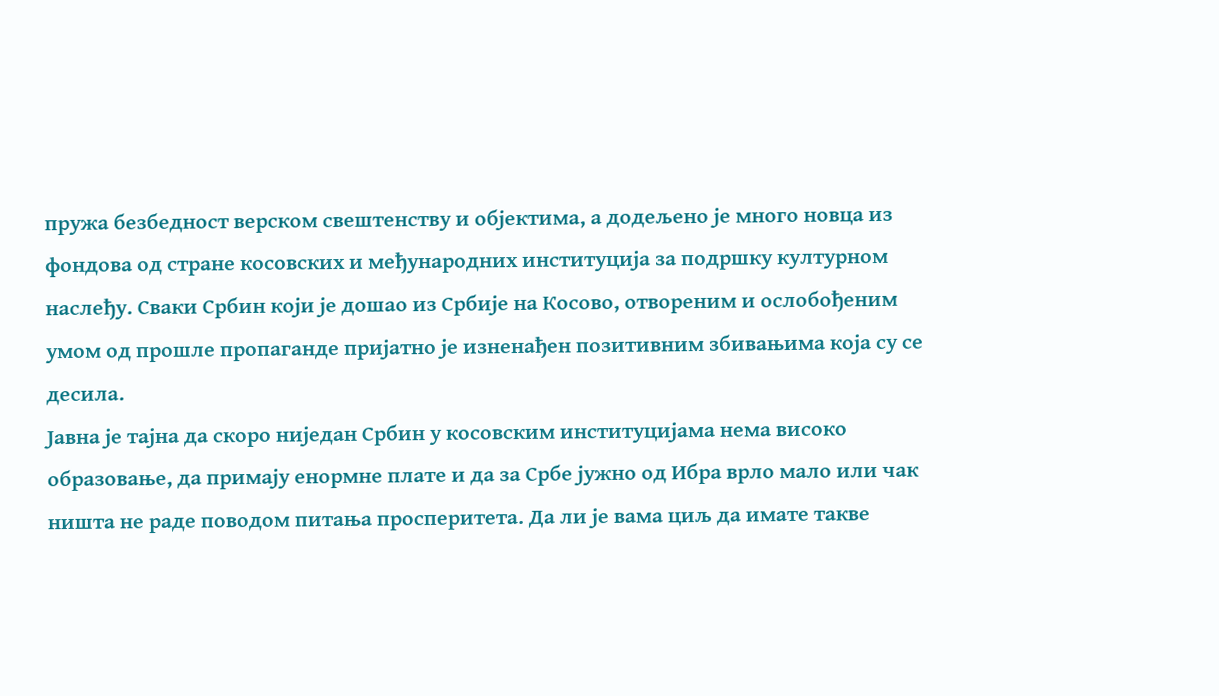пружа безбедност верском свештенству и објектима, а додељено је много новца из фондова од стране косовских и међународних институција за подршку културном наслеђу. Сваки Србин који је дошао из Србије на Косово, отвореним и ослобођеним умом од прошле пропаганде пријатно је изненађен позитивним збивањима која су се десила.
Јавна је тајна да скоро ниједан Србин у косовским институцијама нема високо образовање, да примају енормне плате и да за Србе јужно од Ибра врло мало или чак ништа не раде поводом питања просперитета. Да ли је вама циљ да имате такве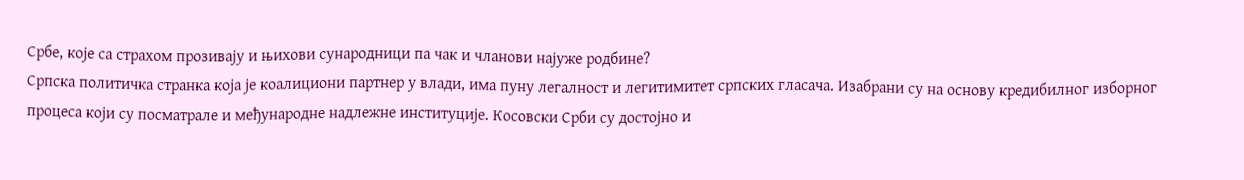Србе, које са страхом прозивају и њихови сународници па чак и чланови најуже родбине?
Српска политичка странка која је коалициони партнер у влади, има пуну легалност и легитимитет српских гласача. Изабрани су на основу кредибилног изборног процеса који су посматрале и међународне надлежне институције. Косовски Срби су достојно и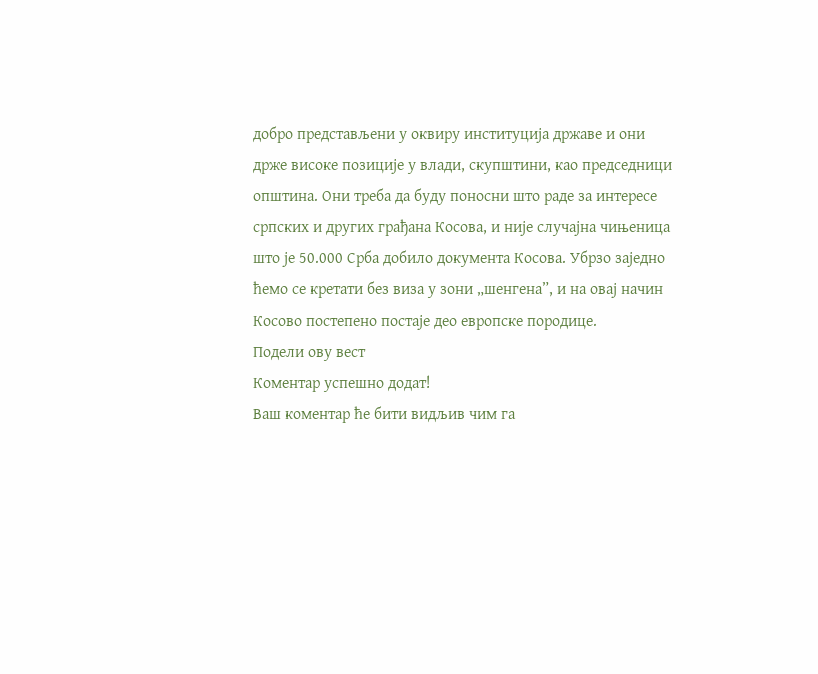добро представљени у оквиру институција државе и они држе високе позиције у влади, скупштини, као председници општина. Они треба да буду поносни што раде за интересе српских и других грађана Косова, и није случајна чињеница што је 50.000 Срба добило документа Косова. Убрзо заједно ћемо се кретати без виза у зони „шенгена”, и на овај начин Косово постепено постаје део европске породице.
Подели ову вест
Комeнтар успeшно додат!
Ваш комeнтар ћe бити видљив чим га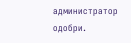администратор одобри.